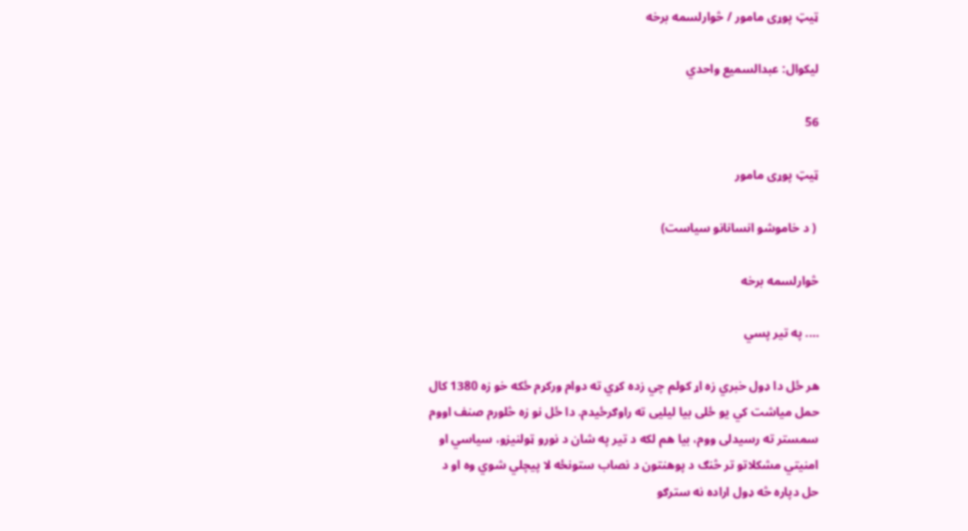ټیټ پوړی مامور / څوارلسمه برخه

لیکوال: عبدالسمیع واحدي

56

ټیټ پوړی مامور

 ( د خاموشو انسانانو سیاست)

څوارلسمه برخه

…. په تیر پسي

هر ځل دا ډول خبري زه اړ کولم چي زده کړي ته دوام ورکړم ځکه خو زه 1380 کال حمل میاشت کي یو ځلی بیا لیلیی ته راوګرځيدم. دا ځل نو زه څلورم صنف اووم سمستر ته رسیدلی ووم، بیا هم لکه د تیر په شان د نورو ټولنیزو، سیاسي او امنیتي مشکلاتو تر څنګ د پوهنتون د نصاب ستونځه لا پیچلي شوي وه او د حل دپاره څه ډول اراده نه سترګو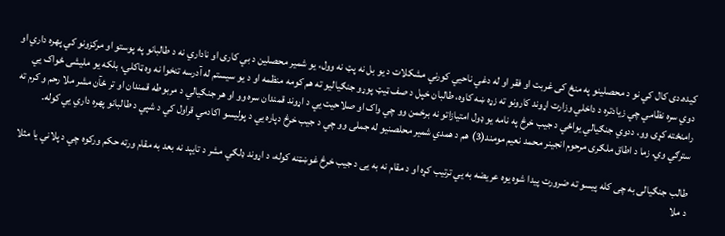کیده.دی کال کي نو د محصلینو په منځ کی غربت او فقر او له دغي ناحيي کورني مشکلات د یو بل نه پټ نه وول، یو شمیر محصلین د بي کاری او ناداري نه د طالبانو په پوستو او مرکزونو کي پهره داري او دوي سره نظامي چي زیادتره د داخلي وزارت اړوند کارونو ته زړه ښه کاوه، طالبان خپل د صف ټیټ پوړو جنګیالیو ته هم کومه منظمه او د یو سیستم له آدرسه تنخوا نه وه ټاکلي، بلکه یو ملیشی ځواک يي رامنځته کړی وو، ددوي جنګیالي یواځي د جیب خرڅ په نامه یو ډول امتیازاتو نه برخمن وو چي واک او صلاحیت يي د اړوند قمندان سره وو او هر جنګیالي د مربوطه قمندان او تر ځآن مشر ملا رحم و کرم ته سترګي وي. زما د اطاق ملګری مرحوم انجینر محمد نعیم مومند(3) هم د همدي شمیر محلصنیو له جملی وو چي د جیب خرڅ دپاره يي د پولیسو اکادمي قراول کي د شپي د طالبانو پهره داري يي کوله.

طالب جنګیالی به چی کله پیسو ته ضرورت پیدا شوه یوه عریضه به يي ترتیب کړه او د مقام نه به يی د جیب خرڅ غوښټنه کوله، د اړوند ډلګي مشر د تایېد نه بعد به مقام ورته حکم ورکوه چي د پلاني یا مثلا د ملا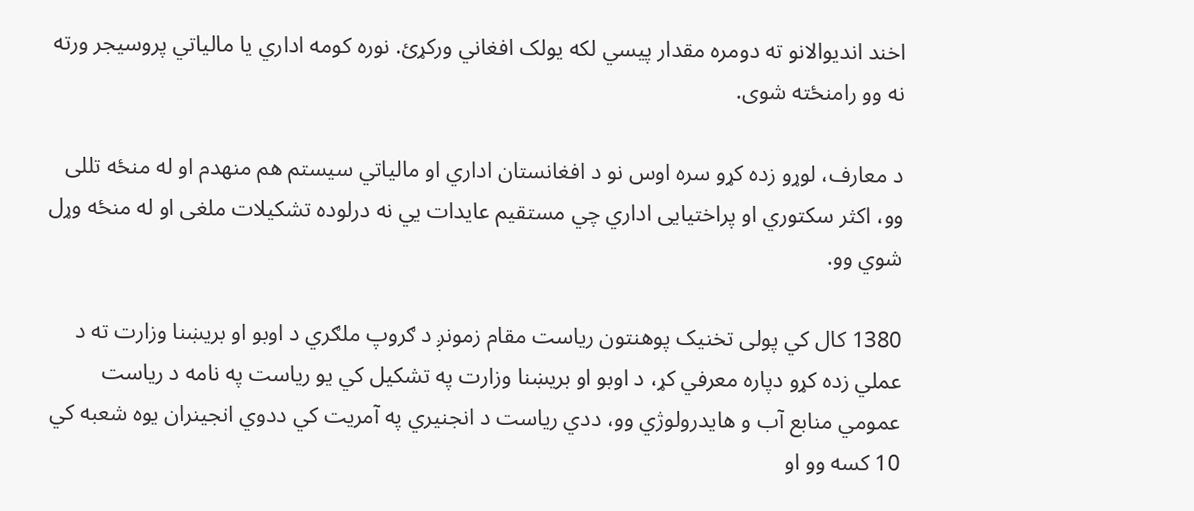اخند انديوالانو ته دومره مقدار پیسي لکه یولک افغاني ورکړئ. نوره کومه اداري یا مالیاتي پروسیجر ورته نه وو رامنځته شوی.

د معارف، لوړو زده کړو سره اوس نو د افغانستان اداري او مالیاتي سیستم هم منهدم او له منځه تللی وو، اکثر سکتوري او پراختیايی اداري چي مستقیم عایدات يي نه درلوده تشکیلات ملغی او له منځه وړل شوي وو.

1380 کال کي پولی تخنیک پوهنتون ریاست مقام زمونږ د ګروپ ملګري د اوبو او بریښنا وزارت ته د عملي زده کړو دپاره معرفي کړ، د اوبو او بریښنا وزارت په تشکیل کي یو ریاست په نامه د ریاست عمومي منابع آب و هایدرولوژي وو، ددي ریاست د انجنیري په آمریت کي ددوي انجینران یوه شعبه کي 10 کسه وو او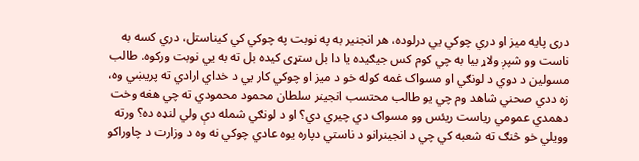دری پایه میز او دري چوکي يي درلوده، هر انجنیر به په نوبت په چوکي کي کیناستل، دري کسه به ناست وو شپږ ولاړ بیا به چي کوم کس جیګیده یا دا بل ستړی کیده بل ته به يي نوبت ورکوه. طالب مسولین د دوي د لونګي او مسواک غمه کوله خو د میز او چوکي کار يي د خداي ارادي ته پریښي وه، زه ددي صحني شاهد وم چي یو طالب محتسب انجینر سلطان محمود محمودي ته چي هغه وخت دهمدي عمومي ریاست ریئس وو مسواک دي چیري دي؟ او د لونګي شمله دې ولي لنډه ده؟ ورته وویلي خو څنګ ته شعبه کي چي د انجینرانو د ناستي دپاره یوه عادي چوکي نه وه د وزارت د چاوراکو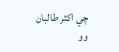چي اکثر طالبان وو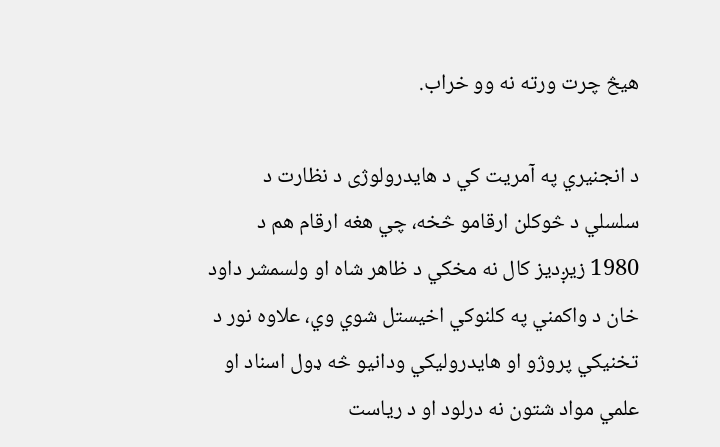هیڅ چرت ورته نه وو خراب.

د انجنیري په آمریت کي د هایدرولوژی د نظارت د سلسلي د څوکلن ارقامو څخه، چي هغه ارقام هم د 1980 زیږدیز کال نه مخکي د ظاهر شاه او ولسمشر داود خان د واکمني په کلنوکي اخیستل شوي وي، علاوه نور د تخنیکي پروژو او هایدرولیکي ودانیو څه ډول اسناد او علمي مواد شتون نه درلود او د ریاست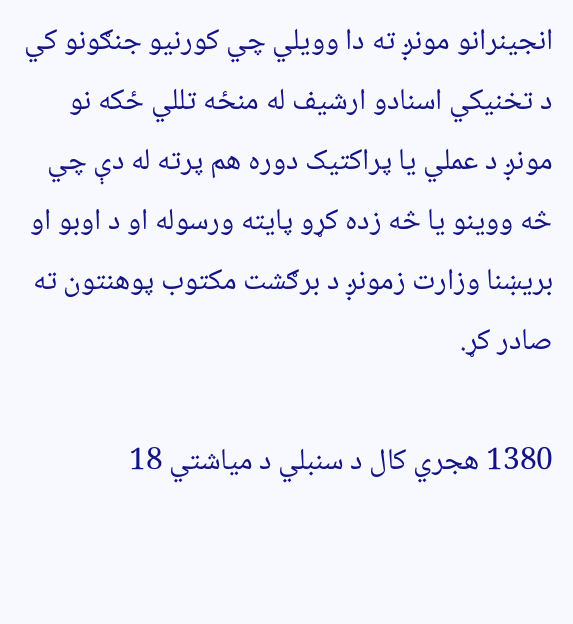انجینرانو مونږ ته دا وویلي چي کورنیو جنګونو کي د تخنیکي اسنادو ارشیف له منځه تللي ځکه نو مونږ د عملي یا پراکتیک دوره هم پرته له دې چي څه ووینو یا څه زده کړو پایته ورسوله او د اوبو او بریښنا وزارت زمونږ د برګشت مکتوب پوهنتون ته صادر کړ.

1380 هجري کال د سنبلي د میاشتي 18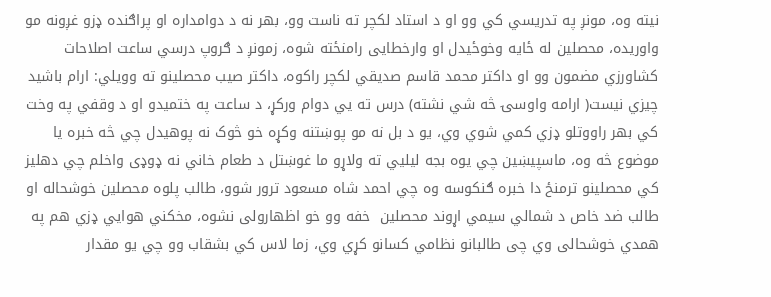نیته وه، مونږ په تدریسي کي وو او د استاد لکچر ته ناست وو، بهر نه د دوامداره او پراګنده ډزو غږونه مو واوریده، محصلین له ځایه وخوځیدل او وارخطايی رامنځته شوه، زمونږ د ګروپ درسي ساعت اصلاحات کشاورزي مضمون وو او داکتر محمد قاسم صدیقي لکچر راکوه، داکتر صیب محصلینو ته وویلي: ارام باشید چیزي نیست( ارامه واوسۍ څه شي نشته) درس ته يي دوام ورکړ، د ساعت په ختمیدو او د وقفي په وخت کي بهر راووتلو ډزي کمي شوي وي، یو د بل نه مو پوښتنه وکړه خو څوک نه پوهیدل چي څه خبره یا موضوع څه وه، ماسپیښین چي یوه بجه لیلیي ته ولاړو ما غوښتل د طعام خاني نه ډوډی واخلم چي دهلیز کي محصلینو ترمنځ دا خبره ګنکوسه وه چي احمد شاه مسعود ترور شوو، طالب پلوه محصلین خوشحاله او طالب ضد خاص د شمالي سیمي اړوند محصلین  خفه وو خو اظهارولی نشوه، مخکني هوايي ډزي هم په همدي خوشحالی وي چی طالبانو نظامي کسانو کړي وي، زما لاس کي بشقاب وو چي یو مقدار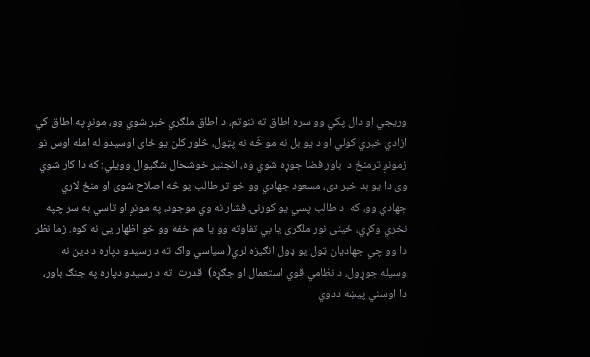وریجي او دال پکي وو سره اطاق ته ننوتم، د اطاق ملګري خبر شوي وو، مونږ په اطاق کي ازادي خبري کولي او د یو بل نه مو څّه نه پټول، څلور کلن یو ځای اوسیدو له امله اوس نو زمونږ ترمنځ د  باور فضا جوړه شوي وه، انجنیر خوشحال شګیوال وویلي: که دا کار شوي وی دا یو بد خبر دی، مسعود جهادي وو خو تر طالب یو څه اصلاح شوی او منځ لاري جهادي وو، که  د طالب پسي یو کورنۍ فشار نه وي موجود، په مونږ او تاسي به سر چپه نخري وکړي، ځینی نور ملګری یا بي تفاوته وو یا هم خفه وو خو اظهار يی نه کوه. زما نظر دا وو چي جهادیان ټول یو ډول انګیزه لري( سیاسي واک ته د رسیدو دپاره د دین نه وسیله جوړول، د نظامي قوي استعمال او جګړه)  قدرت  ته د رسیدو دپاره په جنګ باور، دا اوسني پیښه ددوي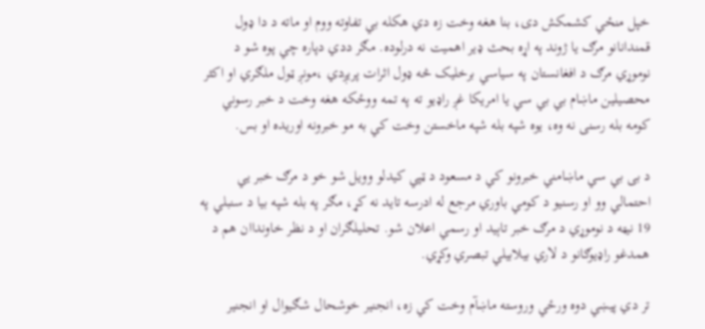خپل منځي کشمکش دی، بنا هغه وخت زه دي هکله بي تفاوته ووم او ماته د دا ډول قمندانانو مرګ یا ژوند په اړه بحث ډیر اهمیت نه درلوده. مګر ددي دپاره چي پوه شو د نوموړي مرګ د افغانستان په سیاسي برخلیک څه ډول اثرات پریږدي ،مونږ ټول ملګري او اکثر محصیلین ماښام بي بي سي یا امریکا غږ راډیو ته په تمه ووځکه هغه وخت د خبر رسوني کومه بله رسنی نه وه، یوه شپه بله شپه ماخستن وخت کي به مو خبرونه اوریده او بس.

د بی بي سي ماښامني خبرونو کي د مسعود د ټپي کیدلو وویل شو خو د مرګ خبر يي احتمالي وو او رسنیو د کومي باوري مرجع له ادرسه تاید نه کړ، مګر په بله شپه بیا د سنبلي په 19 نیټه د نوموړي د مرګ خبر تاېید او رسمي اعلان شو. تحلیلګران او د نظر خاونداان هم د همدغو راډیوګانو د لاري بیلابیلي تبصري وکړي.

تر دي پیښي دوه ورځي وروسته ماښآم وخت کي زه، انجنیر خوشحال شګیوال او انجنیر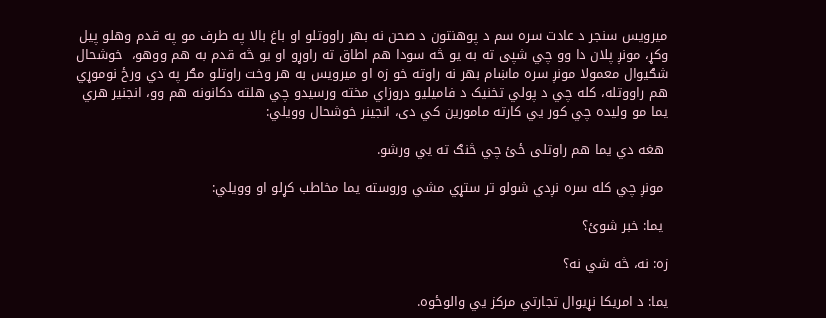میرویس سنجر د عادت سره سم د پوهنتون د صحن نه بهر راووتلو او باغ بالا په طرف مو په قدم وهلو پیل وکړ، مونږ پلان دا وو چي شپی ته به یو څه سودا هم اطاق ته راوړو او یو څه قدم به هم ووهو،  خوشحال شګیوال معمولا مونږ سره ماښام بهر نه راوته خو زه او میرویس به هر وخت راوتلو مګر په دي ورځ نوموړي هم راووتله، کله چي د پولي تخنیک د فامیلیو دروزاي مخته ورسیدو چي هلته دکانونه هم وو، انجنیر هري یما مو ولیده چي کور يي کارته مامورین کي دی، انجینر خوشحال وویلي:

 هغه دي یما هم راوتلی ځئ چي څنګ ته يي ورشو.

 مونږ چي کله سره نږدي شولو تر ستړي مشي وروسته یما مخاطب کړلو او وویلي:

 یما: خبر شوئ؟

زه: نه، څه شي نه؟

یما: د امریکا نړیوال تجارتي مرکز يي والوځوه.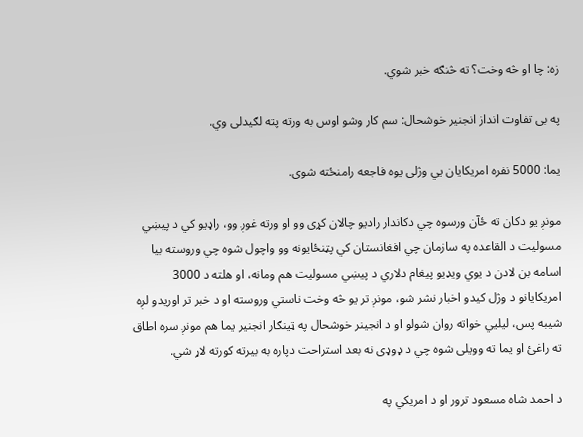زه: چا او څه وخت؟ ته څنګه خبر شوي.

په بی تفاوت انداز انجنیر خوشحال: سم کار وشو اوس به ورته پته لګیدلی وي.

یما: 5000 نفره امریکایان يي وژلی یوه فاجعه رامنځته شوی.

مونږ یو دکان ته ځآن ورسوه چي دکاندار رادیو چالان کړی وو او ورته غوږ وو، راډیو کي د پیښي مسولیت د القاعده په سازمان چي افغانستان کي پټنځایونه وو واچول شوه چي وروسته بیا اسامه بن لادن د یوي ویډیو پیغام دلاري د پیښي مسولیت هم ومانه، او هلته د 3000 امریکایانو د وژل کیدو اخبار نشر شو، مونږ تر یو څه وخت ناستي وروسته او د خبر تر اوریدو لږه شیبه پس، لیليي خواته روان شولو او د انجینر خوشحال په ټینګار انجنیر یما هم مونږ سره اطاق ته راغئ او یما ته وویلی شوه چي د ډوډی نه بعد استراحت دپاره به بیرته کورته لاړ شي.

د احمد شاه مسعود ترور او د امریکي په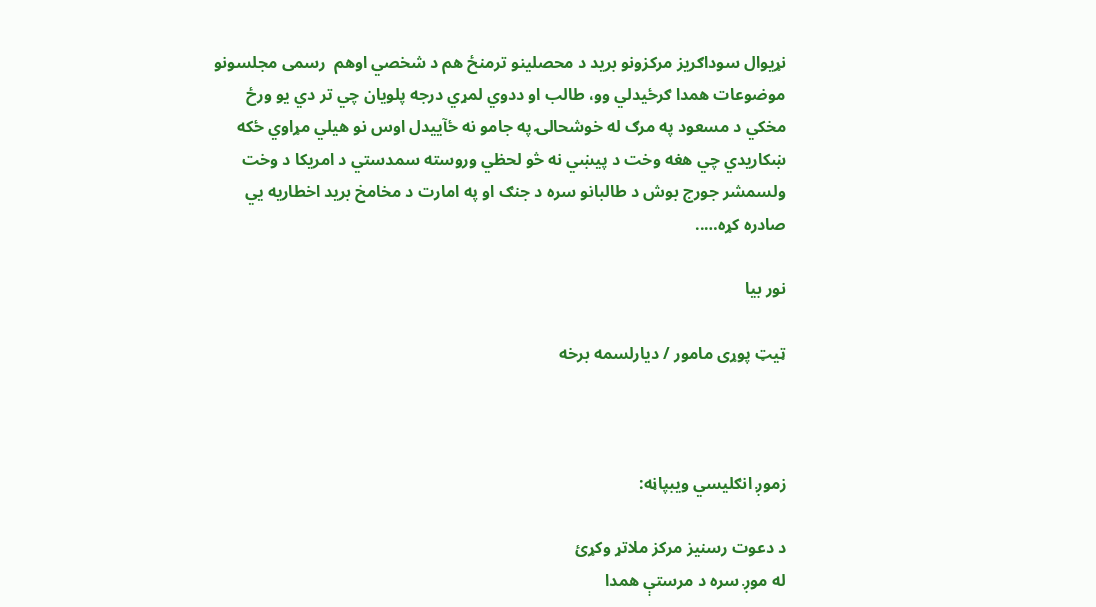نړیوال سوداګریز مرکزونو برید د محصلینو ترمنځ هم د شخصي اوهم  رسمی مجلسونو موضوعات همدا ګرځیدلي وو، طالب او ددوي لمړي درجه پلویان چي تر دي یو ورځ مخکي د مسعود په مرګ له خوشحالۍ په جامو نه ځآییدل اوس نو هیلي مړاوي ځکه ښکاریدي چي هغه وخت د پیښي نه څو لحظي وروسته سمدستي د امریکا د وخت ولسمشر جورج بوش د طالبانو سره د جنګ او په امارت د مخامخ برید اخطاریه يي صادره کړه…..

نور بیا

ټیټ پوړی مامور / دیارلسمه برخه



زموږ انګلیسي ویبپاڼه:

د دعوت رسنیز مرکز ملاتړ وکړئ
له موږ سره د مرستې همدا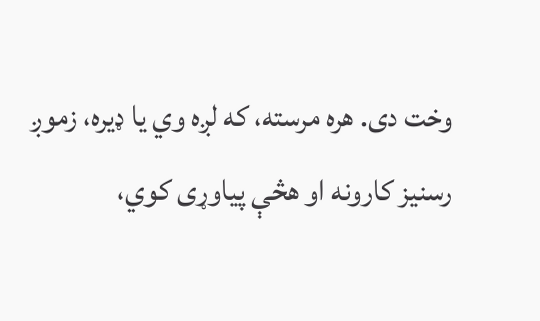وخت دی. هره مرسته، که لږه وي یا ډیره، زموږ رسنیز کارونه او هڅې پیاوړی کوي،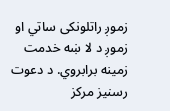زموږ راتلونکی ساتي او زموږ د لا ښه خدمت زمینه برابروي. د دعوت رسنیز مرکز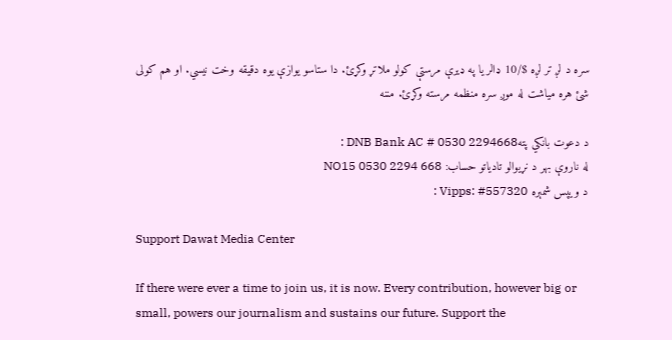سره د لږ تر لږه $/10 ډالر یا په ډیرې مرستې کولو ملاتړ وکړئ. دا ستاسو یوازې یوه دقیقه وخت نیسي. او هم کولی شئ هره میاشت له موږ سره منظمه مرسته وکړئ. مننه

د دعوت بانکي پتهDNB Bank AC # 0530 2294668 :
له ناروې بهر د نړیوالو تادیاتو حساب: NO15 0530 2294 668
د ویپس شمېره Vipps: #557320 :

Support Dawat Media Center

If there were ever a time to join us, it is now. Every contribution, however big or small, powers our journalism and sustains our future. Support the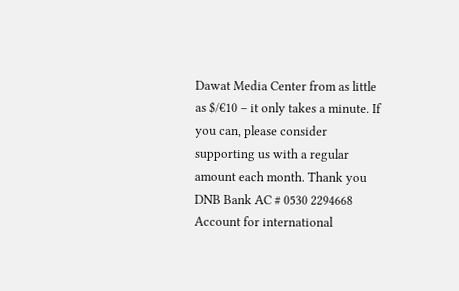Dawat Media Center from as little as $/€10 – it only takes a minute. If you can, please consider supporting us with a regular amount each month. Thank you
DNB Bank AC # 0530 2294668
Account for international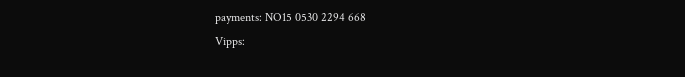payments: NO15 0530 2294 668
Vipps: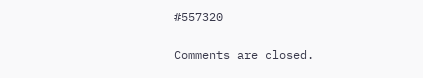#557320

Comments are closed.